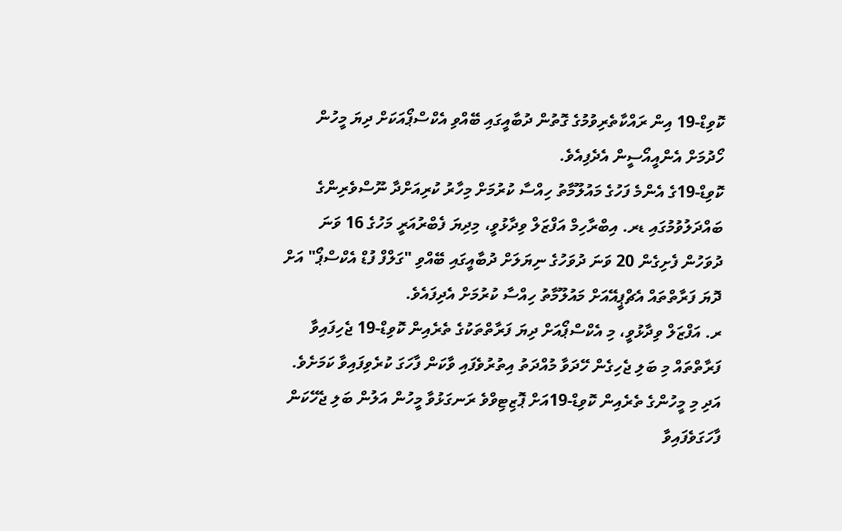ކޮވިޑް-19 އިން ރައްކާތެރިވުމުގެ ގޮތުން ދުބާއީގައި ބޭއްވި އެކްސްޕޯއަކަށް ދިޔަ މީހުން ހޯދުމަށް އެންއީއޯސީން އެދެފިއެވެ.
ކޮވިޑް-19ގެ އެންމެ ފަހުގެ މައުލޫމާތު ހިއްސާ ކުރުމަށް މިހާރު ކުރިއަށްދާ ނޫސްވެރިންގެ ބައްދަލުވުމުގައި ޑރ. އިބްރާހިމް އަފްޒަލް ވިދާޅުވީ، މިދިޔަ ފެބްރުއަރީ މަހުގެ 16 ވަނަ ދުވަހުން ފެށިގެން 20 ވަނަ ދުވަހުގެ ނިޔަލަށް ދުބާއީގައި ބޭއްވި "ގަލްފް ފުޑް އެކްސްޕޯ" އަށް ދޮޔަ ފަރާތްތައް އެޗްޕީއޭއަށް މައުލޫމާތު ހިއްސާ ކުރުމަށް އެދިފައެވެ.
ރ. އަފްޒަލް ވިދާޅުވީ، މި އެކްސްޕޯއަށް ދިޔަ ފަރާތްތަކުގެ ތެރެއިން ކޮވިޑް-19 ޖެހިފައިވާ ފަރާތްތައް މި ބަލި ޖެހިގެން ހޭދަވާ މުއްދަތު އިތުރުވެފައި ވާކަން ފާހަގަ ކުރެވިފައިވާ ކަމަށެވެ. އަދި މި މީހުންގެ ތެރެއިން ކޮވިޑް-19އަށް ޕޮޒިޓިވްވެ ރަނގަޅުވާ މީހުން އަލުން ބަލި ޖެހޭކަން ފާހަގަވެފައިވާ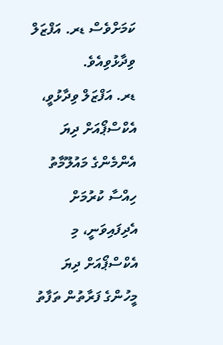ކަމަށްވެސް ޑރ. އަފްޒަލް ވިދާޅުވިއެވެ.
ޑރ. އަފްޒަލް ވިދާޅުވީ، އެކްސްޕޯއަށް ދިޔަ އެންމެންގެ މައުލޫމާތު ހިއްސާ ކުރުމަށް އެދިފައިވަނީ، މި އެކްސްޕޯއަށް ދިޔަ މީހުންގެ ފަރާތުން ތަފާތު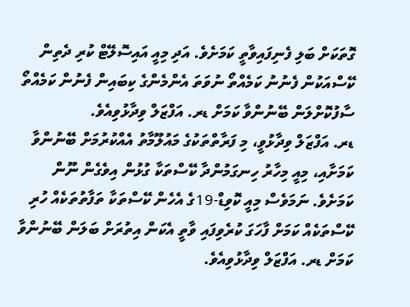ގޮތަކަށް ބަލި ފެނިފައިވާތީ ކަމަށެވެ. އަދި މިއީ އައިސޮލޭޓް ކުރި ދެތިން ކޭސްއަކުން ފެނުނު ކަމެއްތޯ ނުވަތަ އެންމެންގެ ކިބައިން ފެނުން ކަމެއްތޯ ސާފުކޮށްލަން ބޭނުންވާ ކަމަށް ޑރ. އަފްޒަލް ވިދާޅުވިއެވެ.
ޑރ. އަފްޒަލް ވިދާޅުވީ، މި ފަރާތްތަކުގެ މައުލޫމާތު އެއްކުރުމަށް ބޭނުންވާ ކަމަށާއި، މިއީ މިހާރު ހިނގަމުންދާ ކޭސްތަކާ ގުޅުން އިވެގެން ނޫން ކަމަށެވެ. ނަމަވެސް މިއީ ކޮވިޑް-19ގެ އެހެން ކޭސްތަކާ ތަފާތުތަކެއް ހުރި ކޭސްތަކެއް ކަމަށް ފާހަގަ ކުރެވިފައި ވާތީ އެކަން އިތުރަށް ބަލަން ބޭނުންވާ ކަމަށް ޑރ. އަފްޒަލް ވިދާޅުވިއެވެ.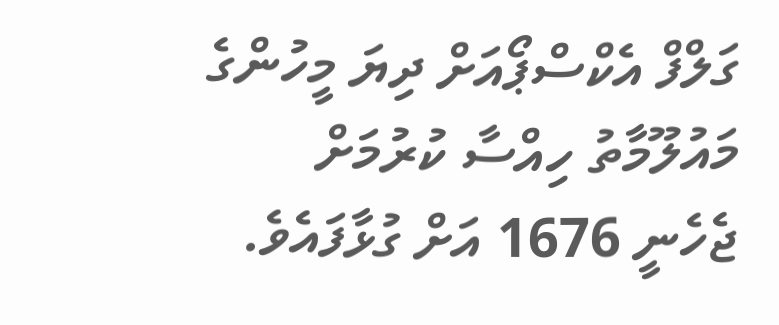ގަލްފް އެކްސްޕޯއަށް ދިޔަ މީހުންގެ މައުލޫމާތު ހިއްސާ ކުރުމަށް ޖެހެނީ 1676 އަށް ގުޅާފައެވެ.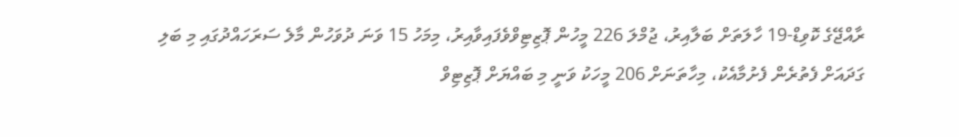ރާއްޖޭގެ ކޮވިޑް-19 ހާލަތަށް ބަލާއިރު، ޖުމްލަ 226 މީހުން ޕޮޒިޓިވްވެފައިވާއިރު، މިމަހު 15 ވަނަ ދުވަހުން މާލެ ސަރަހައްދުގައި މި ބަލި ގަދައަށް ފެތުރެން ފެށުމާއެކު، މިހާތަނަށް 206 މީހަކު ވަނީ މި ބައްޔަށް ޕޮޒިޓިވް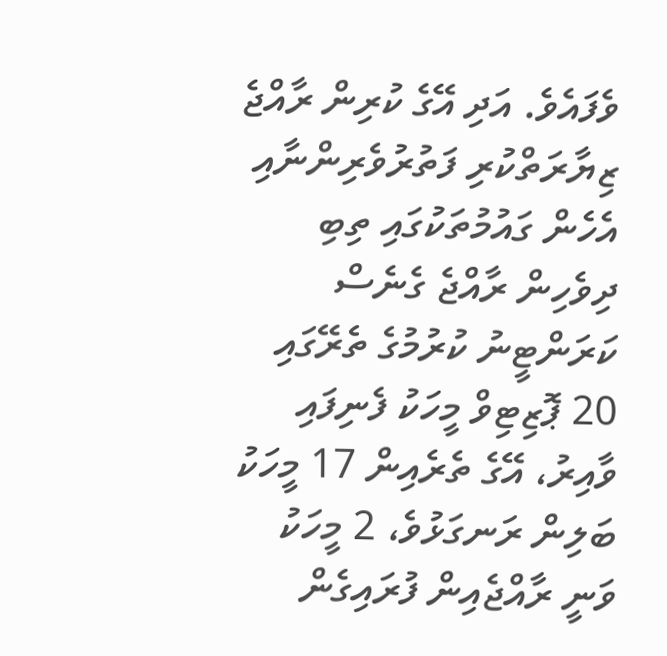ވެފައެވެ. އަދި އޭގެ ކުރިން ރާއްޖެ ޒިޔާރަތްކުރި ފަތުރުވެރިންނާއި އެހެން ގައުމުތަކުގައި ތިބި ދިވެހިން ރާއްޖެ ގެނެސް ކަރަންޓީނު ކުރުމުގެ ތެރޭގައި 20 ޕޮޒިޓިވް މީހަކު ފެނިފައި ވާއިރު، އޭގެ ތެރެއިން 17 މީހަކު ބަލިން ރަނގަޅުވެ، 2 މީހަކު ވަނީ ރާއްޖެއިން ފުރައިގެން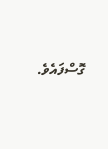ގޮސްފައެވެ.